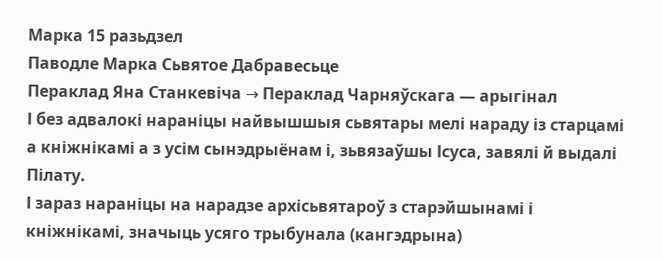Марка 15 разьдзел
Паводле Марка Сьвятое Дабравесьце
Пераклад Яна Станкевіча → Пераклад Чарняўскага — арыгінал
І без адвалокі нараніцы найвышшыя сьвятары мелі нараду із старцамі а кніжнікамі а з усім сынэдрыёнам і, зьвязаўшы Ісуса, завялі й выдалі Пілату.
І зараз нараніцы на нарадзе архісьвятароў з старэйшынамі і кніжнікамі, значыць усяго трыбунала (кангэдрына)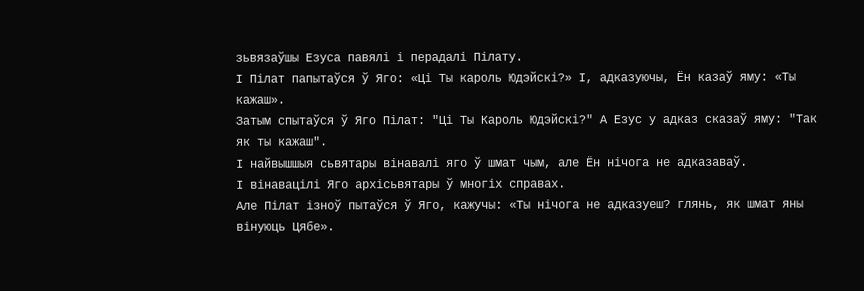зьвязаўшы Езуса павялі і перадалі Пілату.
І Пілат папытаўся ў Яго: «Ці Ты кароль Юдэйскі?» І, адказуючы, Ён казаў яму: «Ты кажаш».
Затым спытаўся ў Яго Пілат: "Ці Ты Кароль Юдэйскі?" А Езус у адказ сказаў яму: "Так як ты кажаш".
І найвышшыя сьвятары вінавалі яго ў шмат чым, але Ён нічога не адказаваў.
І вінавацілі Яго архісьвятары ў многіх справах.
Але Пілат ізноў пытаўся ў Яго, кажучы: «Ты нічога не адказуеш? глянь, як шмат яны вінуюць Цябе».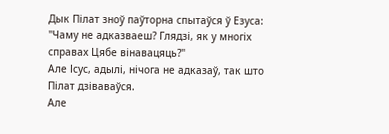Дык Пілат зноў паўторна спытаўся ў Езуса: "Чаму не адказваеш? Глядзі, як у многіх справах Цябе вінавацяць?"
Але Ісус, адылі, нічога не адказаў, так што Пілат дзіваваўся.
Але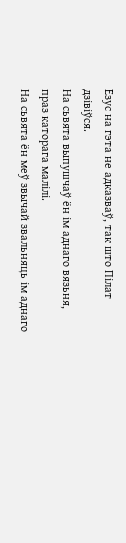Езус на гэта не адказваў, так што Пілат дзівіўся.
На сьвята выпушчаў ён ім аднаго вязьня, праз каторага малілі.
На сьвята ён меў звычай звальняць ім аднаго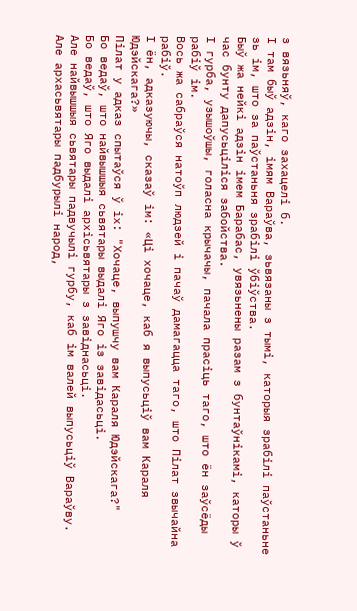з вязьняў, каго захацелі б.
І там быў адзін, імям Вараўва, зьвязаны з тымі, каторыя зрабілі паўстаньне зь ім, што за паўстаньня зрабілі ўбіўства.
Быў жа нейкі адзін імем Барабас, увязьнены разам з бунтаўнікамі, каторы ў час бунту дапусьціліся забойства.
І гурба, узышоўшы, голасна крычачы, пачала прасіць таго, што ён заўсёды рабіў ім.
Вось жа сабраўся натоўп людзей і пачаў дамагацца таго, што Пілат звычайна рабіў.
І ён, адказуючы, сказаў ім: «Ці хочаце, каб я выпусьціў вам Караля Юдэйскага?»
Пілат у адказ спытаўся ў іх: "Хочаце, выпушчу вам Караля Юдэйскага?"
Бо ведаў, што найвышшыя сьвятары выдалі Яго із завідасьці.
Бо ведаў, што Яго выдалі архісьвятары з завіднасьці.
Але найвышшыя сьвятары падвучылі гурбу, каб ім валей выпусьціў Вараўву.
Але архасьвятары падбурылі народ,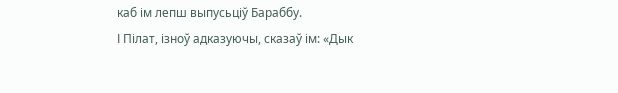каб ім лепш выпусьціў Бараббу.
І Пілат, ізноў адказуючы, сказаў ім: «Дык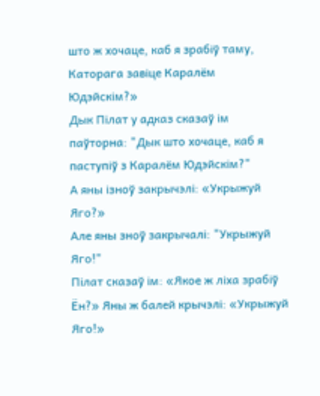што ж хочаце, каб я зрабіў таму, Каторага завіце Каралём Юдэйскім?»
Дык Пілат у адказ сказаў ім паўторна: "Дык што хочаце, каб я паступіў з Каралём Юдэйскім?"
А яны ізноў закрычэлі: «Укрыжуй Яго?»
Але яны зноў закрычалі: "Укрыжуй Яго!"
Пілат сказаў ім: «Якое ж ліха зрабіў Ён?» Яны ж балей крычэлі: «Укрыжуй Яго!»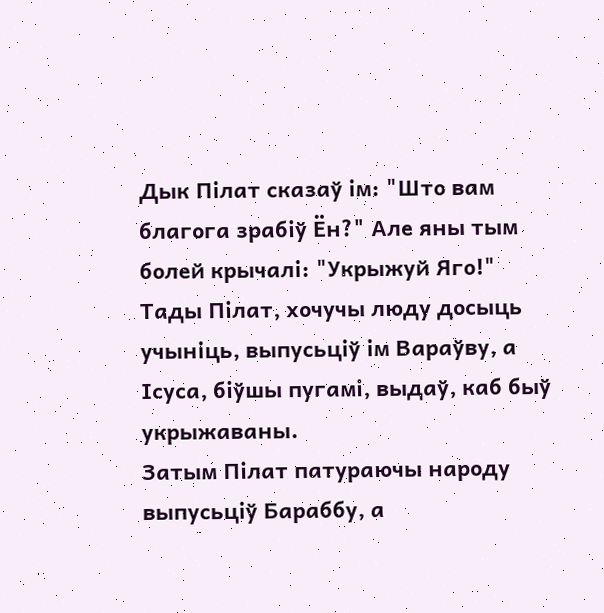Дык Пілат сказаў ім: "Што вам благога зрабіў Ён?" Але яны тым болей крычалі: "Укрыжуй Яго!"
Тады Пілат, хочучы люду досыць учыніць, выпусьціў ім Вараўву, а Ісуса, біўшы пугамі, выдаў, каб быў укрыжаваны.
Затым Пілат патураючы народу выпусьціў Бараббу, а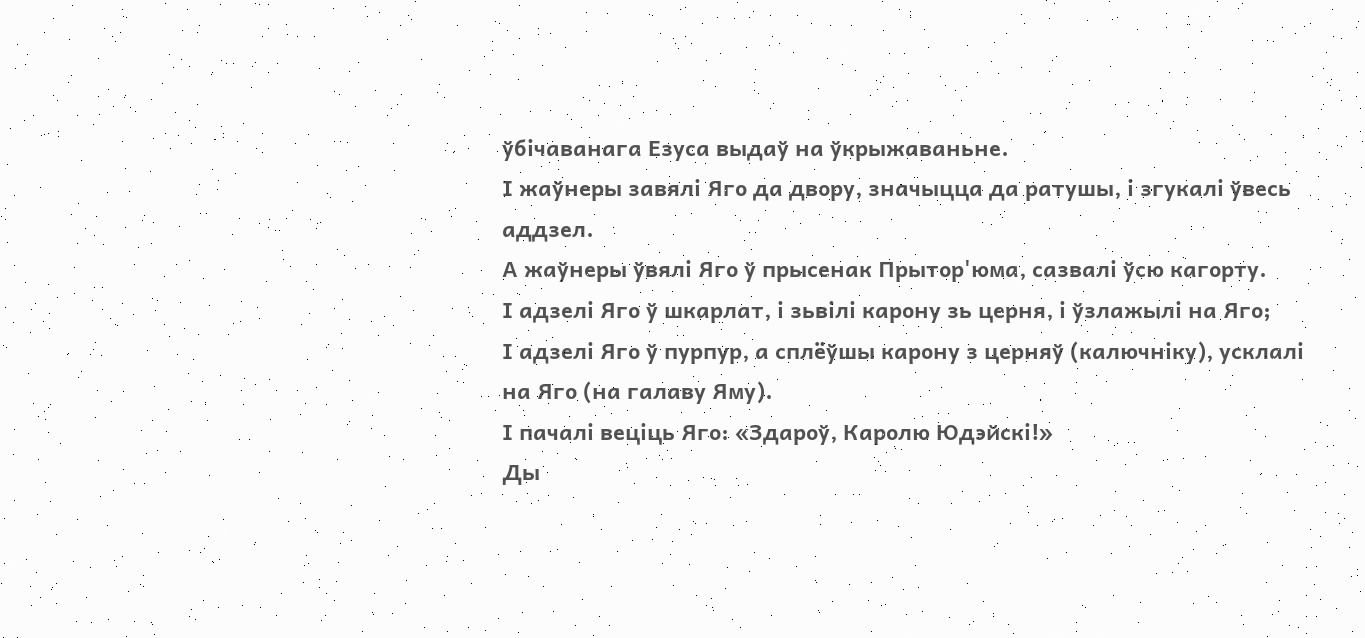ўбічаванага Езуса выдаў на ўкрыжаваньне.
І жаўнеры завялі Яго да двору, значыцца да ратушы, і згукалі ўвесь аддзел.
А жаўнеры ўвялі Яго ў прысенак Прытор'юма, сазвалі ўсю кагорту.
І адзелі Яго ў шкарлат, і зьвілі карону зь церня, і ўзлажылі на Яго;
І адзелі Яго ў пурпур, а сплёўшы карону з церняў (калючніку), усклалі на Яго (на галаву Яму).
І пачалі веціць Яго: «Здароў, Каролю Юдэйскі!»
Ды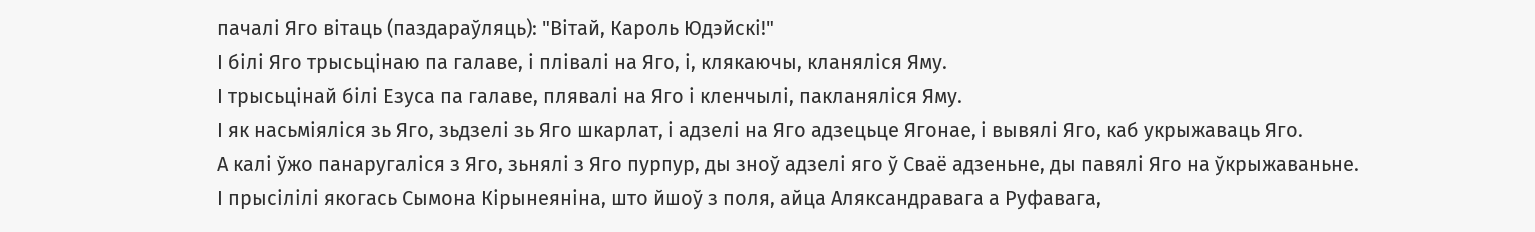пачалі Яго вітаць (паздараўляць): "Вітай, Кароль Юдэйскі!"
І білі Яго трысьцінаю па галаве, і плівалі на Яго, і, клякаючы, кланяліся Яму.
І трысьцінай білі Езуса па галаве, плявалі на Яго і кленчылі, пакланяліся Яму.
І як насьміяліся зь Яго, зьдзелі зь Яго шкарлат, і адзелі на Яго адзецьце Ягонае, і вывялі Яго, каб укрыжаваць Яго.
А калі ўжо панаругаліся з Яго, зьнялі з Яго пурпур, ды зноў адзелі яго ў Сваё адзеньне, ды павялі Яго на ўкрыжаваньне.
І прысілілі якогась Сымона Кірынеяніна, што йшоў з поля, айца Аляксандравага а Руфавага,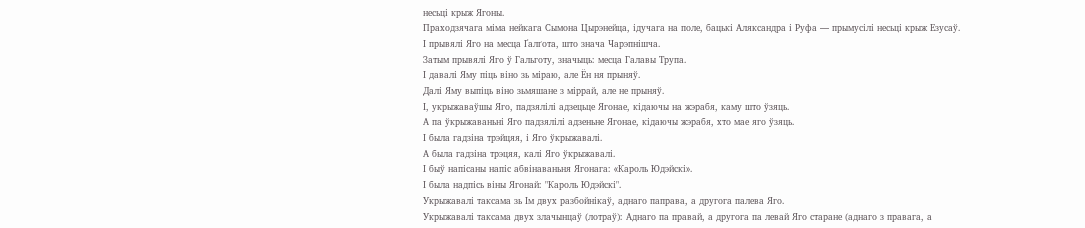несьці крыж Ягоны.
Праходзячага міма нейкага Сымона Цырэнейца, ідучага на поле, бацькі Аляксандра і Руфа — прымусілі несьці крыж Езусаў.
І прывялі Яго на месца Ґалґота, што знача Чарэпнішча.
Затым прывялі Яго ў Гальготу, значыць: месца Галавы Трупа.
І давалі Яму піць віно зь міраю, але Ён ня прыняў.
Далі Яму выпіць віно зьмяшане з міррай, але не прыняў.
І, укрыжаваўшы Яго, падзялілі адзецьце Ягонае, кідаючы на жэрабя, каму што ўзяць.
А па ўкрыжаваньні Яго падзялілі адзеньне Ягонае, кідаючы жэрабя, хто мае яго ўзяць.
І была гадзіна трэйцяя, і Яго ўкрыжавалі.
А была гадзіна трэцяя, калі Яго ўкрыжавалі.
І быў напісаны напіс абвінаваньня Ягонага: «Кароль Юдэйскі».
І была надпісь віны Ягонай: "Кароль Юдэйскі".
Укрыжавалі таксама зь Ім двух разбойнікаў, аднаго паправа, а другога палева Яго.
Укрыжавалі таксама двух злачынцаў (лотраў): Аднаго па правай, а другога па левай Яго старане (аднаго з правага, а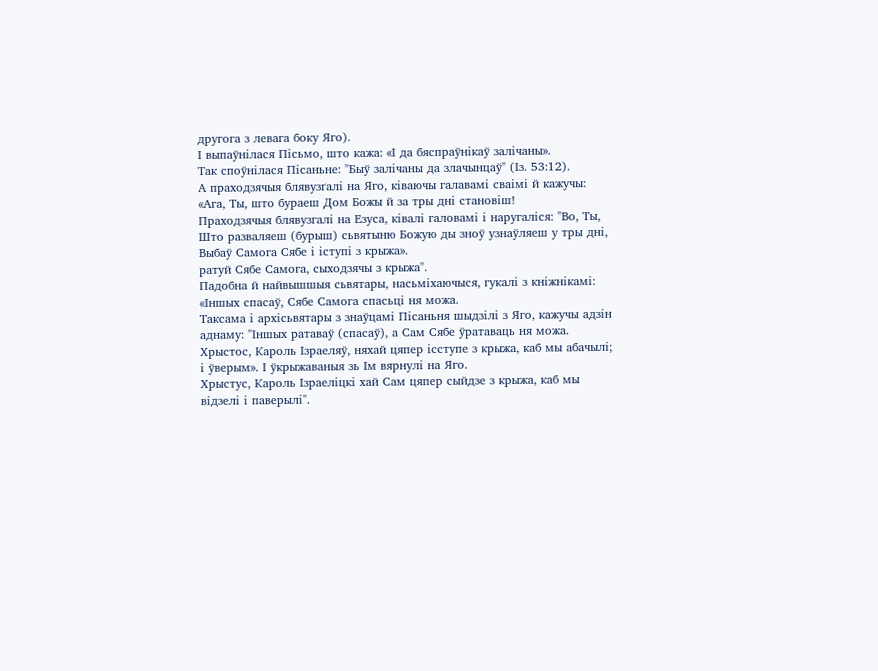другога з левага боку Яго).
І выпаўнілася Пісьмо, што кажа: «І да бяспраўнікаў залічаны».
Так споўнілася Пісаньне: "Быў залічаны да злачынцаў" (Із. 53:12).
А праходзячыя блявузґалі на Яго, ківаючы галавамі сваімі й кажучы: «Ага, Ты, што бураеш Дом Божы й за тры дні становіш!
Праходзячыя блявузгалі на Езуса, ківалі галовамі і наругаліся: "Во, Ты, Што разваляеш (бурыш) сьвятыню Божую ды зноў узнаўляеш у тры дні,
Выбаў Самога Сябе і іступі з крыжа».
ратуй Сябе Самога, сыходзячы з крыжа".
Падобна й найвышшыя сьвятары, насьміхаючыся, гукалі з кніжнікамі: «Іншых спасаў, Сябе Самога спасьці ня можа.
Таксама і архісьвятары з знаўцамі Пісаньня шыдзілі з Яго, кажучы адзін аднаму: "Іншых ратаваў (спасаў), а Сам Сябе ўратаваць ня можа.
Хрыстос, Кароль Ізраеляў, няхай цяпер ісступе з крыжа, каб мы абачылі; і ўверым». І ўкрыжаваныя зь Ім вярнулі на Яго.
Хрыстус, Кароль Ізраеліцкі хай Сам цяпер сыйдзе з крыжа, каб мы відзелі і паверылі".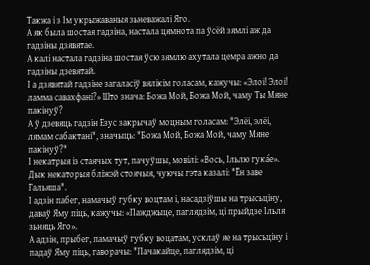Такжа і з Ім укрыжаваныя зьневажалі Яго.
А як была шостая гадзіна, настала цямнота па ўсёй зямлі аж да гадзіны дзявятае.
А калі настала гадзіна шостая ўсю зямлю ахутала цемра ажно да гадзіны дзевятай.
І а дзявятай гадзіне загаласіў вялікім голасам, кажучы: «Элоі! Элоі! ламма савахфані?» Што знача: Божа Мой, Божа Мой, чаму Ты Мяне пакінуў?
А ў дзевяць гадзін Езус закрычаў моцным голасам: "Элёі, элёі, лямам сабактані", значыць: "Божа Мой, Божа Мой, чаму Мяне пакінуў?"
І некатрыя із стаячых тут, пачуўшы, мовілі: «Вось, Ільлю гука́е».
Дык некаторыя бліжэй стоячыя, чуючы гэта казалі: "Ён заве Гальяша".
І адзін пабег, намачыў губку воцтам і, насадзіўшы на трысьціну, даваў Яму піць, кажучы: «Пажджыце, паглядзім, ці прыйдзе Ільля зьняць Яго».
А адзін, прыбег, памачыў губку воцатам, усклаў яе на трысьціну і падаў Яму піць, гаворачы: "Пачакайце, паглядзім, ці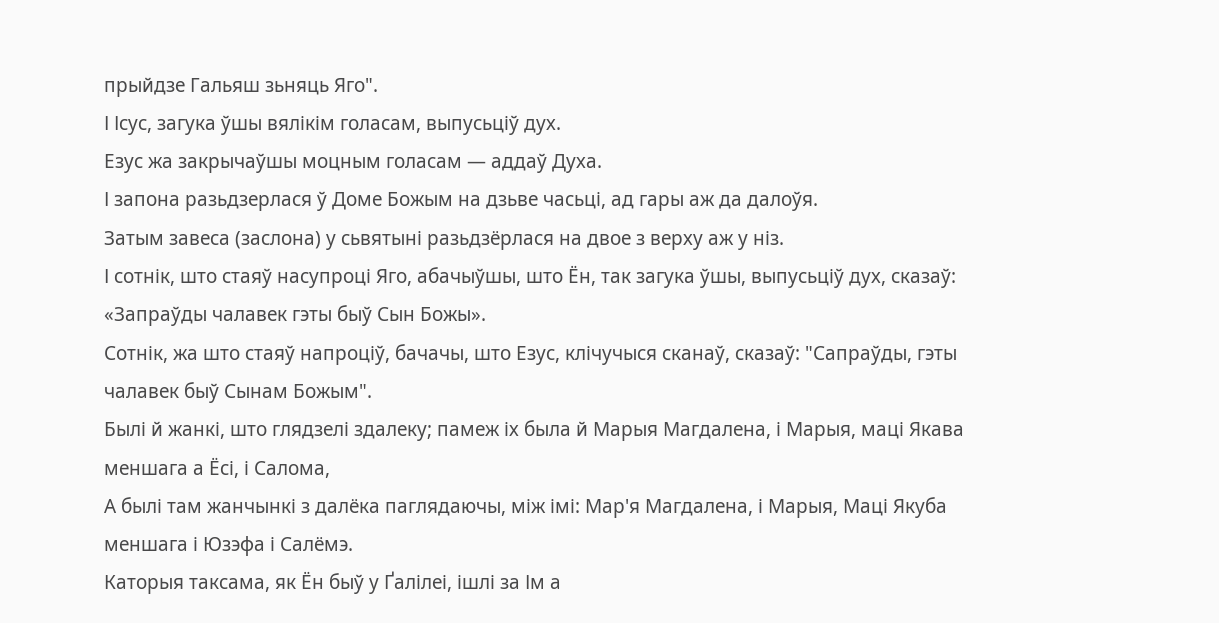прыйдзе Гальяш зьняць Яго".
І Ісус, загука ўшы вялікім голасам, выпусьціў дух.
Езус жа закрычаўшы моцным голасам — аддаў Духа.
І запона разьдзерлася ў Доме Божым на дзьве часьці, ад гары аж да далоўя.
Затым завеса (заслона) у сьвятыні разьдзёрлася на двое з верху аж у ніз.
І сотнік, што стаяў насупроці Яго, абачыўшы, што Ён, так загука ўшы, выпусьціў дух, сказаў: «Запраўды чалавек гэты быў Сын Божы».
Сотнік, жа што стаяў напроціў, бачачы, што Езус, клічучыся сканаў, сказаў: "Сапраўды, гэты чалавек быў Сынам Божым".
Былі й жанкі, што глядзелі здалеку; памеж іх была й Марыя Магдалена, і Марыя, маці Якава меншага а Ёсі, і Салома,
А былі там жанчынкі з далёка паглядаючы, між імі: Мар'я Магдалена, і Марыя, Маці Якуба меншага і Юзэфа і Салёмэ.
Каторыя таксама, як Ён быў у Ґалілеі, ішлі за Ім а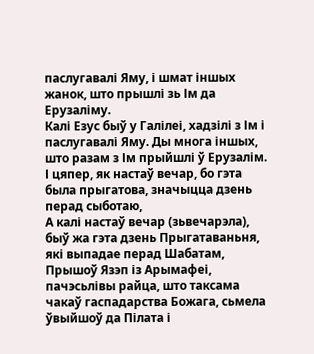паслугавалі Яму, і шмат іншых жанок, што прышлі зь Ім да Ерузаліму.
Калі Езус быў у Галілеі, хадзілі з Ім і паслугавалі Яму. Ды многа іншых, што разам з Ім прыйшлі ў Ерузалім.
І цяпер, як настаў вечар, бо гэта была прыгатова, значыцца дзень перад сыботаю,
А калі настаў вечар (зьвечарэла), быў жа гэта дзень Прыгатаваньня, які выпадае перад Шабатам,
Прышоў Язэп із Арымафеі, пачэсьлівы райца, што таксама чакаў гаспадарства Божага, сьмела ўвыйшоў да Пілата і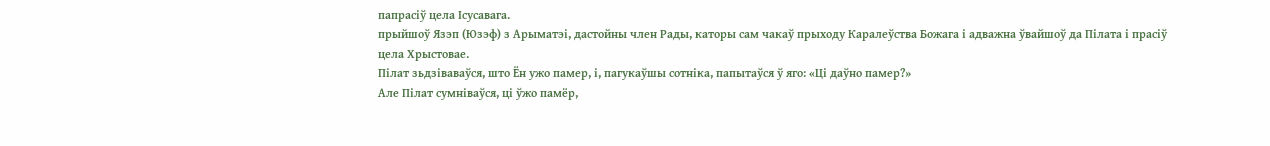папрасіў цела Ісусавага.
прыйшоў Язэп (Юзэф) з Арыматэі, дастойны член Рады, каторы сам чакаў прыходу Каралеўства Божага і адважна ўвайшоў да Пілата і прасіў цела Хрыстовае.
Пілат зьдзіваваўся, што Ён ужо памер, і, пагукаўшы сотніка, папытаўся ў яго: «Ці даўно памер?»
Але Пілат сумніваўся, ці ўжо памёр,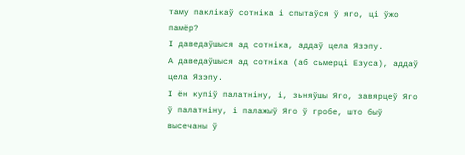таму паклікаў сотніка і спытаўся ў яго, ці ўжо памёр?
І даведаўшыся ад сотніка, аддаў цела Язэпу.
А даведаўшыся ад сотніка (аб сьмерці Езуса), аддаў цела Язэпу.
І ён купіў палатніну, і, зьняўшы Яго, завярцеў Яго ў палатніну, і палажыў Яго ў гробе, што быў высечаны ў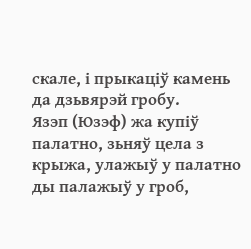скале, і прыкаціў камень да дзьвярэй гробу.
Язэп (Юзэф) жа купіў палатно, зьняў цела з крыжа, улажыў у палатно ды палажыў у гроб,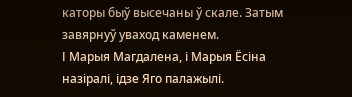каторы быў высечаны ў скале. Затым завярнуў уваход каменем.
І Марыя Магдалена, і Марыя Ёсіна назіралі, ідзе Яго палажылі.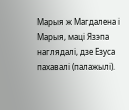Марыя ж Магдалена і Марыя, маці Язэпа наглядалі, дзе Езуса пахавалі (палажылі).